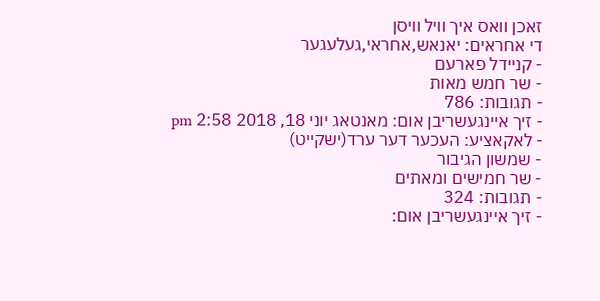זאכן וואס איך וויל וויסן
די אחראים: יאנאש,אחראי,געלעגער
- קניידל פארעם
- שר חמש מאות
- תגובות: 786
- זיך איינגעשריבן אום: מאנטאג יוני 18, 2018 2:58 pm
- לאקאציע: העכער דער ערד(ישקייט)
- שמשון הגיבור
- שר חמישים ומאתים
- תגובות: 324
- זיך איינגעשריבן אום: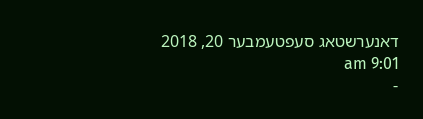דאנערשטאג סעפטעמבער 20, 2018 9:01 am
-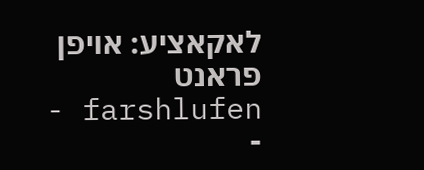לאקאציע: אויפן פראנט
- farshlufen
-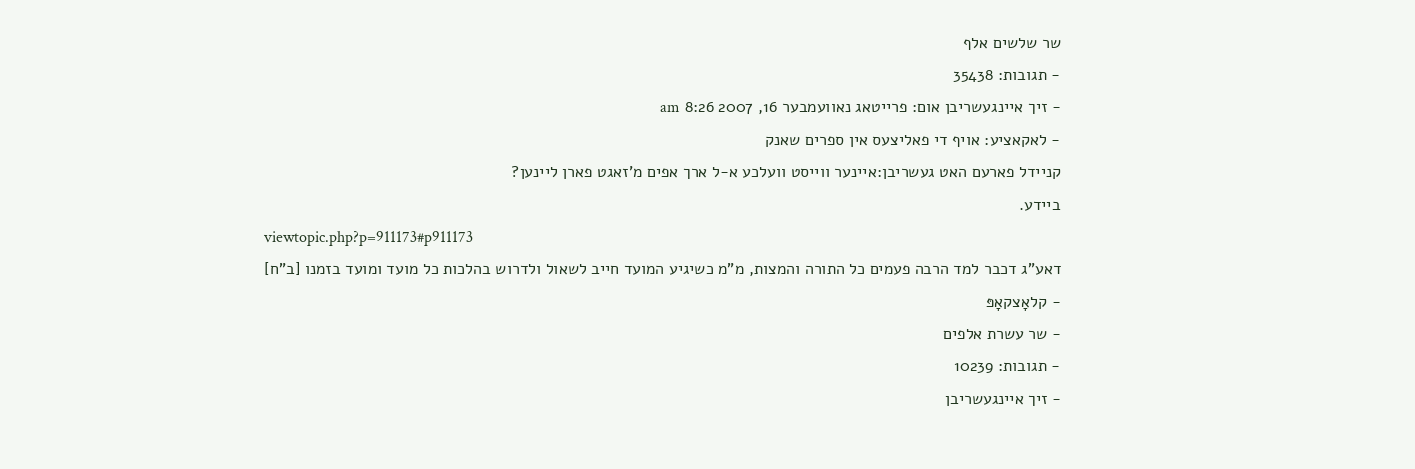שר שלשים אלף
- תגובות: 35438
- זיך איינגעשריבן אום: פרייטאג נאוועמבער 16, 2007 8:26 am
- לאקאציע: אויף די פאליצעס אין ספרים שאנק
קניידל פארעם האט געשריבן:איינער ווייסט וועלכע א-ל ארך אפים מ'זאגט פארן ליינען?
ביידע.
viewtopic.php?p=911173#p911173
דאע"ג דכבר למד הרבה פעמים כל התורה והמצות, מ"מ כשיגיע המועד חייב לשאול ולדרוש בהלכות כל מועד ומועד בזמנו [ב"ח]
- קלאָצקאָפּ
- שר עשרת אלפים
- תגובות: 10239
- זיך איינגעשריבן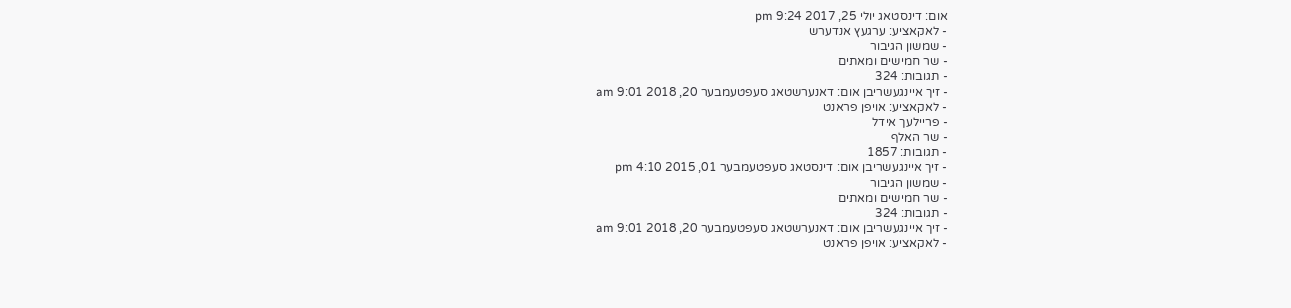אום: דינסטאג יולי 25, 2017 9:24 pm
- לאקאציע: ערגעץ אנדערש
- שמשון הגיבור
- שר חמישים ומאתים
- תגובות: 324
- זיך איינגעשריבן אום: דאנערשטאג סעפטעמבער 20, 2018 9:01 am
- לאקאציע: אויפן פראנט
- פריילעך אידל
- שר האלף
- תגובות: 1857
- זיך איינגעשריבן אום: דינסטאג סעפטעמבער 01, 2015 4:10 pm
- שמשון הגיבור
- שר חמישים ומאתים
- תגובות: 324
- זיך איינגעשריבן אום: דאנערשטאג סעפטעמבער 20, 2018 9:01 am
- לאקאציע: אויפן פראנט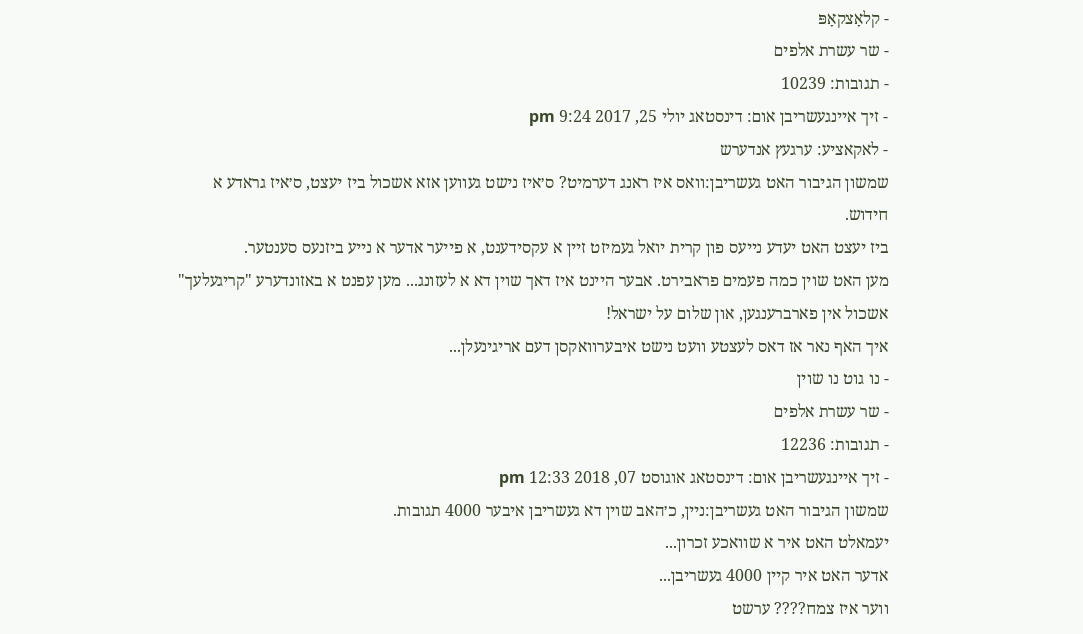- קלאָצקאָפּ
- שר עשרת אלפים
- תגובות: 10239
- זיך איינגעשריבן אום: דינסטאג יולי 25, 2017 9:24 pm
- לאקאציע: ערגעץ אנדערש
שמשון הגיבור האט געשריבן:וואס איז ראנג דערמיט? ס׳איז נישט געווען אזא אשכול ביז יעצט, ס׳איז גראדע א חידוש.
ביז יעצט האט יעדע נייעס פון קרית יואל געמיזט זיין א עקסידענט, א פייער אדער א נייע ביזנעס סענטער.
מען האט שוין כמה פעמים פראבירט. אבער היינט איז דאך שוין דא א לעזונג... מען עפנט א באזונדערע "קריגעלעך" אשכול אין פארברענגען, און שלום על ישראל!
איך האף נאר אז דאס לעצטע וועט נישט איבערוואקסן דעם אריגינעלן...
- נו גוט נו שוין
- שר עשרת אלפים
- תגובות: 12236
- זיך איינגעשריבן אום: דינסטאג אוגוסט 07, 2018 12:33 pm
שמשון הגיבור האט געשריבן:ניין, כ׳האב שוין דא געשריבן איבער 4000 תגובות.
יעמאלט האט איר א שוואכע זכרון...
אדער האט איר קיין 4000 געשריבן...
ווער איז צמח???? ערשט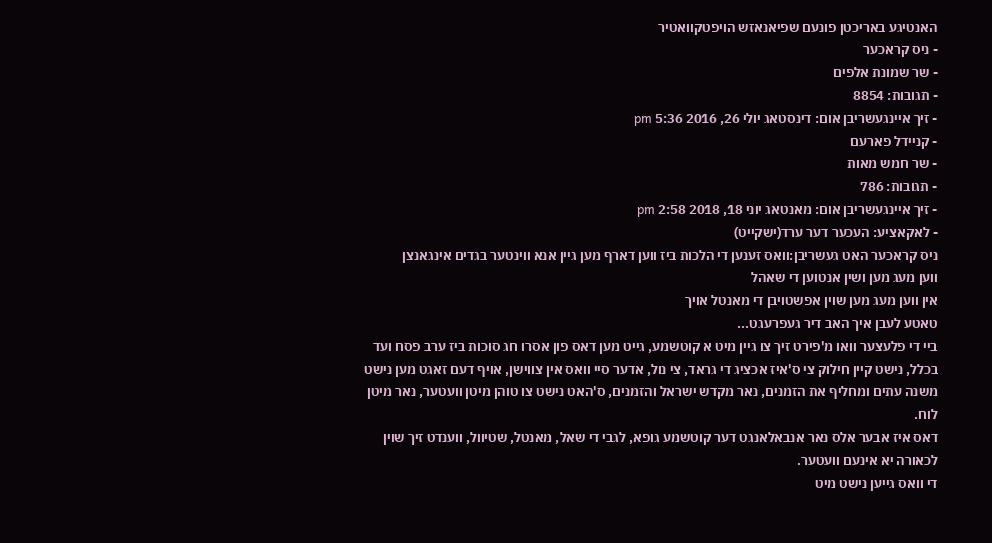האנטיגע באריכטן פונעם שפיאנאזש הויפטקוואטיר
- ניס קראכער
- שר שמונת אלפים
- תגובות: 8854
- זיך איינגעשריבן אום: דינסטאג יולי 26, 2016 5:36 pm
- קניידל פארעם
- שר חמש מאות
- תגובות: 786
- זיך איינגעשריבן אום: מאנטאג יוני 18, 2018 2:58 pm
- לאקאציע: העכער דער ערד(ישקייט)
ניס קראכער האט געשריבן:וואס זענען די הלכות ביז ווען דארף מען גיין אנא ווינטער בגדים אינגאנצן
ווען מעג מען ושין אנטוען די שאהל
אין ווען מעג מען שוין אפשטויבן די מאנטל אויך
טאטע לעבן איך האב דיר געפרעגט...
ביי די פלעצער וואו מ'פירט זיך צו גיין מיט א קוטשמע, גייט מען דאס פון אסרו חג סוכות ביז ערב פסח ועד בכלל, נישט קיין חילוק צי ס'איז אכציג די גראד, צי נול, אדער סיי וואס אין צווישן, אויף דעם זאגט מען נישט משנה עתים ומחליף את הזמנים, נאר מקדש ישראל והזמנים, ס'האט נישט צו טוהן מיטן וועטער, נאר מיטן לוח.
דאס איז אבער אלס נאר אנבאלאנגט דער קוטשמע גופא, לגבי די שאל, מאנטל, שטיוול, ווענדט זיך שוין לכאורה יא אינעם וועטער.
די וואס גייען נישט מיט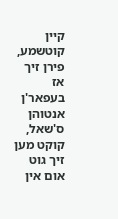קיין קוטשמע, פירן זיך אז בעפאר'ן אנטוהן ס'שאל, קוקט מען זיך גוט אום אין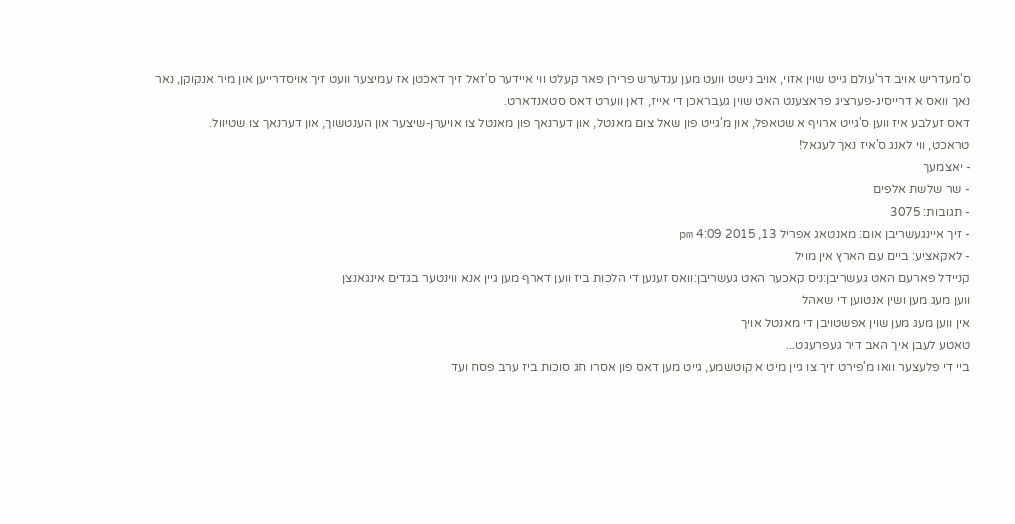ס'מעדריש אויב דר'עולם גייט שוין אזוי, אויב נישט וועט מען ענדערש פרירן פאר קעלט ווי איידער ס'זאל זיך דאכטן אז עמיצער וועט זיך אויסדרייען און מיר אנקוקן, נאר נאך וואס א דרייסיג-פערציג פראצענט האט שוין געבראכן די אייז, דאן ווערט דאס סטאנדארט.
דאס זעלבע איז ווען ס'גייט ארויף א שטאפל, און מ'גייט פון שאל צום מאנטל, און דערנאך פון מאנטל צו אויערן-שיצער און הענטשוך, און דערנאך צו שטיוול.
טראכט, ווי לאנג ס'איז נאך לעגאל!
- יאצמעך
- שר שלשת אלפים
- תגובות: 3075
- זיך איינגעשריבן אום: מאנטאג אפריל 13, 2015 4:09 pm
- לאקאציע: ביים עם הארץ אין מויל
קניידל פארעם האט געשריבן:ניס קאכער האט געשריבן:וואס זענען די הלכות ביז ווען דארף מען גיין אנא ווינטער בגדים אינגאנצן
ווען מעג מען ושין אנטוען די שאהל
אין ווען מעג מען שוין אפשטויבן די מאנטל אויך
טאטע לעבן איך האב דיר געפרעגט...
ביי די פלעצער וואו מ'פירט זיך צו גיין מיט א קוטשמע, גייט מען דאס פון אסרו חג סוכות ביז ערב פסח ועד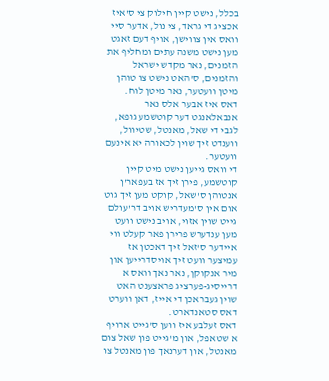בכלל, נישט קיין חילוק צי ס'איז אכציג די גראד, צי נול, אדער סיי וואס אין צווישן, אויף דעם זאגט מען נישט משנה עתים ומחליף את הזמנים, נאר מקדש ישראל והזמנים, ס'האט נישט צו טוהן מיטן וועטער, נאר מיטן לוח.
דאס איז אבער אלס נאר אנבאלאנגט דער קוטשמע גופא, לגבי די שאל, מאנטל, שטיוול, ווענדט זיך שוין לכאורה יא אינעם וועטער.
די וואס גייען נישט מיט קיין קוטשמע, פירן זיך אז בעפאר'ן אנטוהן ס'שאל, קוקט מען זיך גוט אום אין ס'מעדריש אויב דר'עולם גייט שוין אזוי, אויב נישט וועט מען ענדערש פרירן פאר קעלט ווי איידער ס'זאל זיך דאכטן אז עמיצער וועט זיך אויסדרייען און מיר אנקוקן, נאר נאך וואס א דרייסיג-פערציג פראצענט האט שוין געבראכן די אייז, דאן ווערט דאס סטאנדארט.
דאס זעלבע איז ווען ס'גייט ארויף א שטאפל, און מ'גייט פון שאל צום מאנטל, און דערנאך פון מאנטל צו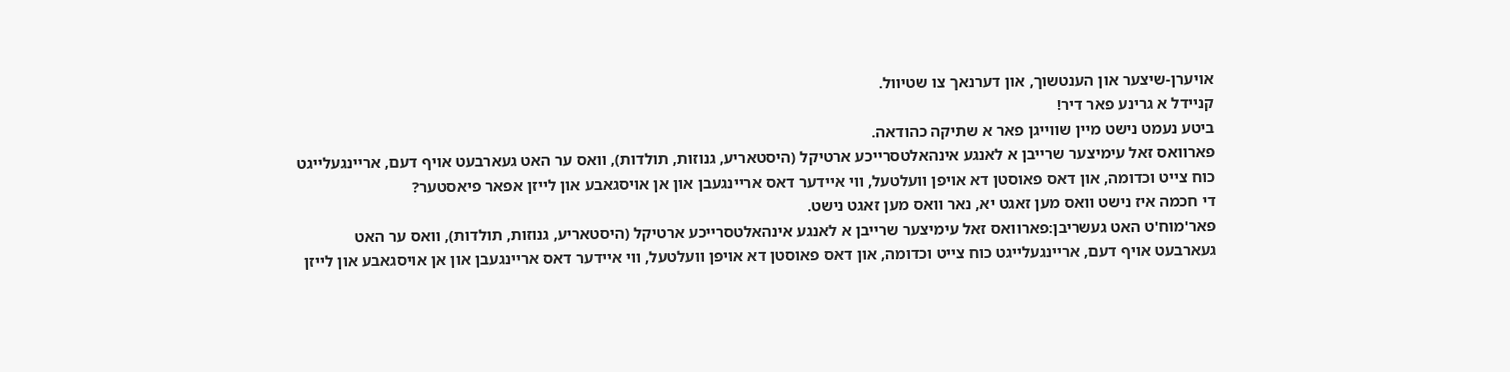אויערן-שיצער און הענטשוך, און דערנאך צו שטיוול.
קניידל א גרינע פאר דיר!
ביטע נעמט נישט מיין שווייגן פאר א שתיקה כהודאה.
פארוואס זאל עימיצער שרייבן א לאנגע אינהאלטסרייכע ארטיקל (היסטאריע, גנוזות, תולדות), וואס ער האט געארבעט אויף דעם, אריינגעלייגט כוח צייט וכדומה, און דאס פאוסטן דא אויפן וועלטעל, ווי איידער דאס אריינגעבן און אן אויסגאבע און לייזן אפאר פיאסטער?
די חכמה איז נישט וואס מען זאגט יא, נאר וואס מען זאגט נישט.
פאר'מוח'ט האט געשריבן:פארוואס זאל עימיצער שרייבן א לאנגע אינהאלטסרייכע ארטיקל (היסטאריע, גנוזות, תולדות), וואס ער האט געארבעט אויף דעם, אריינגעלייגט כוח צייט וכדומה, און דאס פאוסטן דא אויפן וועלטעל, ווי איידער דאס אריינגעבן און אן אויסגאבע און לייזן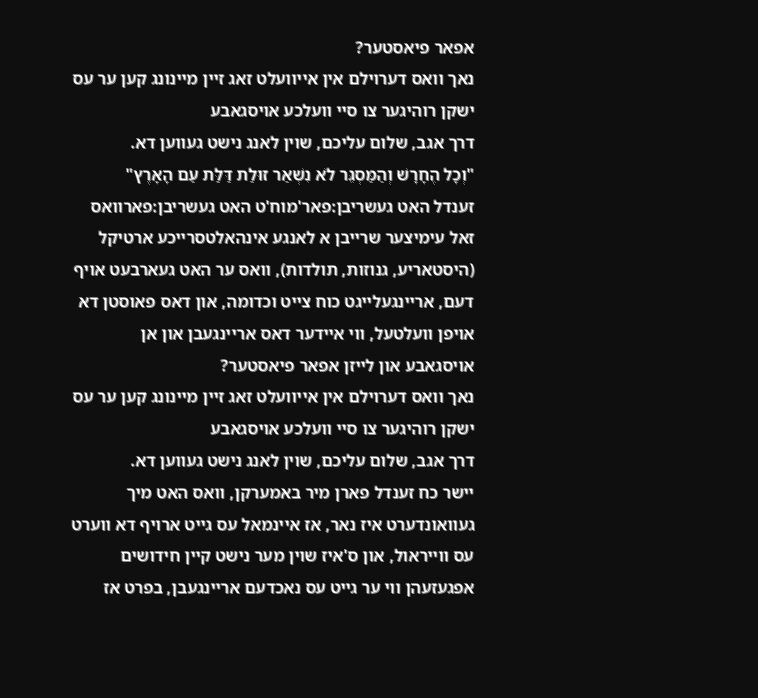אפאר פיאסטער?
נאך וואס דערוילם אין אייוועלט זאג זיין מיינונג קען ער עס ישקן רוהיגער צו סיי וועלכע אויסגאבע
דרך אגב, שלום עליכם, שוין לאנג נישט געווען דא.
"וְכָל הֶחָרָשׁ וְהַמַּסְגֵּר לֹא נִשְׁאַר זוּלַת דַּלַּת עַם הָאָרֶץ"
זענדל האט געשריבן:פאר'מוח'ט האט געשריבן:פארוואס זאל עימיצער שרייבן א לאנגע אינהאלטסרייכע ארטיקל (היסטאריע, גנוזות, תולדות), וואס ער האט געארבעט אויף דעם, אריינגעלייגט כוח צייט וכדומה, און דאס פאוסטן דא אויפן וועלטעל, ווי איידער דאס אריינגעבן און אן אויסגאבע און לייזן אפאר פיאסטער?
נאך וואס דערוילם אין אייוועלט זאג זיין מיינונג קען ער עס ישקן רוהיגער צו סיי וועלכע אויסגאבע
דרך אגב, שלום עליכם, שוין לאנג נישט געווען דא.
יישר כח זענדל פארן מיר באמערקן, וואס האט מיך געוואונדערט איז נאר, אז איינמאל עס גייט ארויף דא ווערט עס ווייראול, און ס'איז שוין מער נישט קיין חידושים אפגעזעהן ווי ער גייט עס נאכדעם אריינגעבן, בפרט אז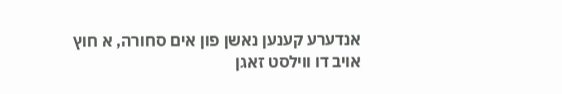אנדערע קענען נאשן פון אים סחורה, א חוץ אויב דו ווילסט זאגן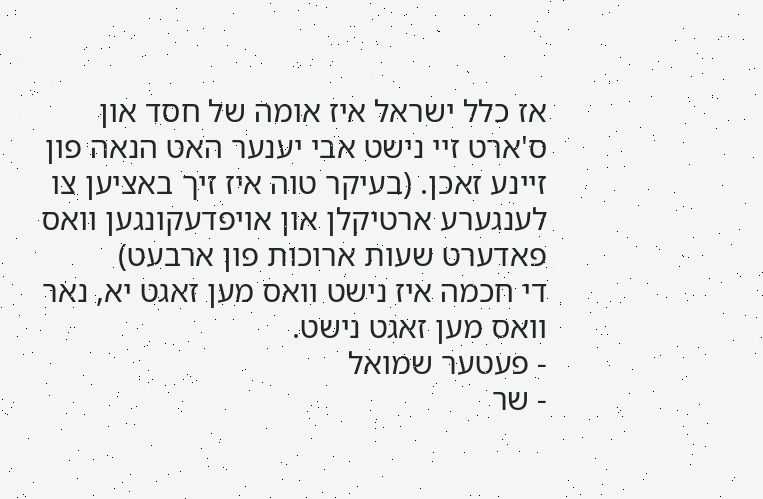אז כלל ישראל איז אומה של חסד און ס'ארט זיי נישט אבי יענער האט הנאה פון זיינע זאכן. (בעיקר טוה איז זיך באציען צו לענגערע ארטיקלן און אויפדעקונגען וואס פאדערט שעות ארוכות פון ארבעט)
די חכמה איז נישט וואס מען זאגט יא, נאר וואס מען זאגט נישט.
- פעטער שמואל
- שר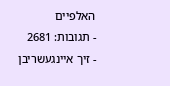האלפיים
- תגובות: 2681
- זיך איינגעשריבן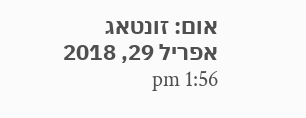אום: זונטאג אפריל 29, 2018 1:56 pm